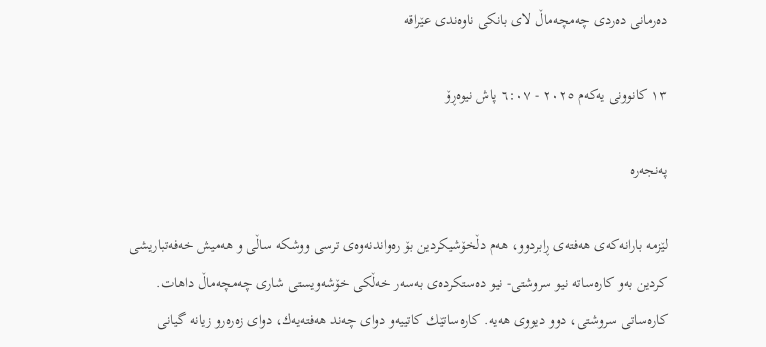ده‌رمانی ده‌ردی چه‌مچه‌ماڵ لای بانكی ناوه‌ندی عێراقه‌

١٣ کانوونی یەکەم ٢٠٢٥ - ٦:٠٧ پاش نیوەڕۆ

پەنجەرە

لێزمه‌ بارانه‌كه‌ی هه‌فته‌ی ڕابردوو، هه‌م دڵخۆشیكردین بۆ ره‌واندنه‌وه‌ی ترسی ووشكه‌ ساڵی و هه‌میش خه‌فه‌تباریشی كردین به‌و كاره‌ساته‌ نیو سروشتی- نیو ده‌ستكرده‌ی به‌سه‌ر خه‌ڵكی خۆشه‌ویستی شاری چه‌مچه‌ماڵ داهات. كاره‌ساتی سروشتی، دوو دیووی هه‌یه‌. كاره‌ساتێك كاتییه‌و دوای چه‌ند هه‌فته‌یه‌ك، دوای زه‌ره‌رو زیانه‌ گیانی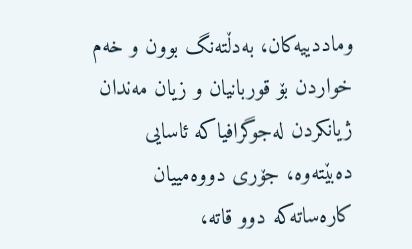وماددییه‌كان، به‌دڵته‌نگ بوون و خه‌م خواردن بۆ قوربانیان و زیان مه‌ندان ژیانكردن له‌جوگرافیاكه‌ ئاسایی ده‌بێته‌وه‌، جۆری دووه‌مییان كاره‌ساته‌كه‌ دوو قاته‌،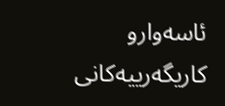ئاسه‌وارو كاریگه‌رییه‌كانی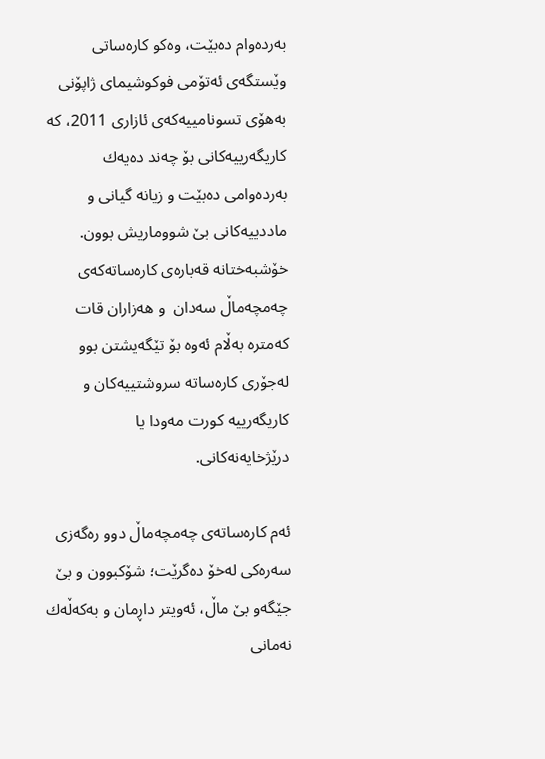به‌رده‌وام ده‌بێت، وه‌كو كاره‌ساتی وێستگه‌ی ئه‌تۆمی فوكوشیمای ژاپۆنی به‌هۆی تسونامییه‌كه‌ی ئازاری 2011، كه‌ كاریگه‌رییه‌كانی بۆ چه‌ند ده‌یه‌ك به‌رده‌وامی ده‌بێت و زیانه‌ گیانی و ماددییه‌كانی بێ شووماریش بوون. خۆشبه‌ختانه‌ قه‌باره‌ی كاره‌ساته‌كه‌ی چه‌مچه‌ماڵ سه‌دان  و هه‌زاران قات كه‌متره‌ به‌ڵام ئه‌وه‌ بۆ تێگه‌یشتن بوو له‌جۆری كاره‌ساته‌ سروشتییه‌كان و كاریگه‌رییه‌ كورت مه‌ودا یا درێژخایه‌نه‌كانی.

ئه‌م كاره‌ساته‌ی چه‌مچه‌ماڵ دوو ره‌گه‌زی سه‌ره‌كی له‌خۆ ده‌گرێت؛ شۆكبوون و بێ جێگه‌و بێ ماڵ، ئه‌ویتر داڕمان و به‌كه‌ڵه‌ك نه‌مانی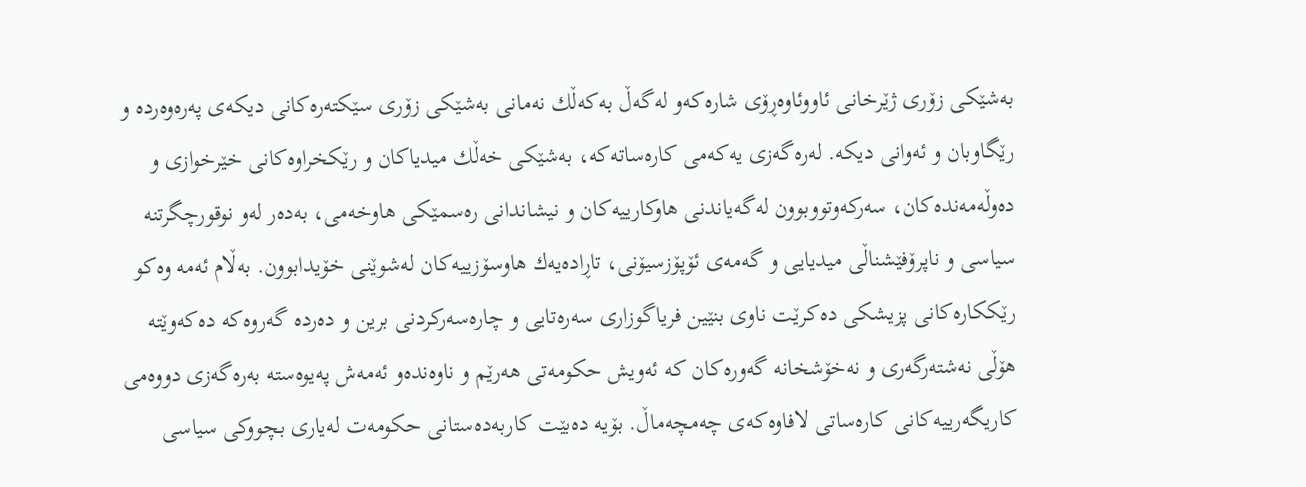به‌شێكی زۆری ژێرخانی ئاووئاوه‌ڕۆی شاره‌كه‌و له‌گه‌ڵ به‌كه‌ڵك نه‌مانی به‌شێكی زۆری سێكته‌ره‌كانی دیكه‌ی په‌ره‌وه‌رده‌ و رێگاوبان و ئه‌وانی دیكه‌. له‌ره‌گه‌زی یه‌كه‌می كاره‌ساته‌كه‌، به‌شێكی خه‌ڵك میدیاكان و رێكخراوه‌كانی خێرخوازی و ده‌وڵه‌مه‌نده‌كان، سه‌ركه‌وتووبوون له‌گه‌یاندنی هاوكارییه‌كان و نیشاندانی ره‌سمێكی هاوخه‌می، به‌ده‌ر له‌و نوقورچگرتنه‌ سیاسی و ناپرۆفێشناڵی میدیایی و گه‌مه‌ی ئۆپۆزسیۆنی، تاڕاده‌یه‌ك هاوسۆزییه‌كان له‌شوێنی خۆیدابوون. به‌ڵام ئه‌مه‌ وه‌كو رێككاره‌كانی پزیشكی ده‌كرێت ناوی بنێین فریاگوزاری سه‌ره‌تایی و چاره‌سه‌ركردنی برین و ده‌رده‌ گه‌روه‌كه‌ ده‌كه‌وێته‌ هۆڵی نه‌شته‌رگه‌ری و نه‌خۆشخانه‌ گه‌وره‌كان كه‌ ئه‌ویش حكومه‌تی هه‌رێم و ناوه‌نده‌و ئه‌مه‌ش په‌یوه‌سته‌ به‌ره‌گه‌زی دووه‌می كاریگه‌رییه‌كانی كاره‌ساتی لافاوه‌كه‌ی چه‌مچه‌ماڵ. بۆیه‌ ده‌بێت كاربه‌ده‌ستانی حكومه‌ت له‌یاری بچووكی سیاسی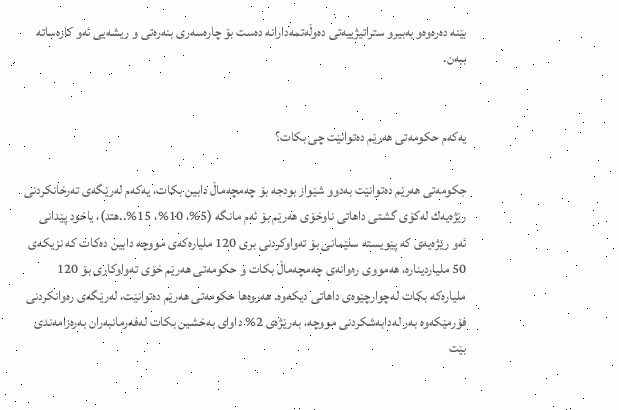بێنه‌ ده‌ره‌وه‌و به‌بیرو ستراتیژییه‌تی ده‌وڵه‌تمه‌دارانه‌ ده‌ست بۆ چاره‌سه‌ری بنه‌ره‌تی و ریشه‌یی ئه‌و كاره‌ساته‌ ببه‌ن.


یه‌كه‌م حكومه‌تی هه‌رێم ده‌توانێت چی بكات؟

جكومه‌تی هه‌رێم ده‌توانێت به‌دوو شێواز بودجه‌ بۆ چه‌مچه‌ماڵ دابین بكات، یه‌كه‌م له‌رێگه‌ی ته‌رخانكردنی رێژه‌یه‌ك له‌كۆی گشتی داهاتی ناوخۆی هه‌رێم بۆ ئه‌م مانگه‌ (5%، 10%، 15%..هتد)، یاخود پێدانی ئه‌و رێژه‌یه‌ی كه‌ پێویسته‌ سلێمانی بۆ ته‌واوكردنی بری 120 ملیاره‌كه‌ی مووچه‌ دابین ده‌كات كه‌ نزیكه‌ی 50 ملیاردیناره‌، هه‌مووی ره‌وانه‌ی چه‌مچه‌ماڵ بكات و حكومه‌تی هه‌رێم خۆی ته‌واوكاری بۆ 120 ملیاره‌كه‌ بكات له‌چوارچێوه‌ی داهاتی دیكه‌وه‌. هه‌روه‌ها حكومه‌تی هه‌رێم ده‌توانێت، له‌رێگه‌ی ره‌وانكردنی فۆرمێكه‌وه‌ به‌ر له‌دابه‌شكردنی مووچه‌، به‌رێژه‌ی 2% داوای به‌خشین بكات له‌فه‌رمانبه‌ران به‌ره‌زامه‌ندی بێت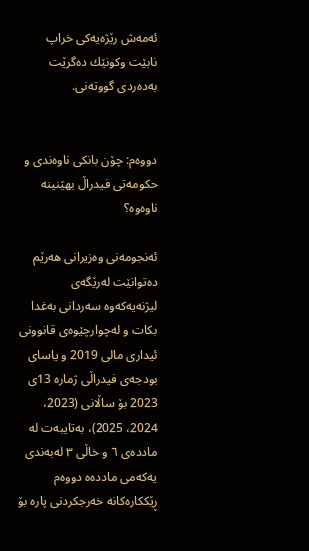ئه‌مه‌ش رێژه‌یه‌كی خراپ نابێت وكونێك ده‌گرێت به‌ده‌ردی گووته‌نی.


دووه‌م: چۆن بانكی ناوه‌ندی و حكومه‌تی فیدراڵ بهێنینه‌ ناوه‌وه‌؟

ئه‌نجومه‌نی وه‌زیرانی هه‌رێم ده‌توانێت له‌رێگه‌ی لیژنه‌یه‌كه‌وه‌ سه‌ردانی به‌غدا بكات و له‌چوارچێوه‌ی قانوونی ئیداری مالی 2019 و یاسای بودجه‌ی فیدراڵی ژماره‌ 13ی 2023 بۆ ساڵانی (2023، 2024، 2025)، به‌تایبه‌ت له‌ ماددەی ٦ و خاڵی ٣ لەبەندی یەکەمی ماددەه دووەم ڕێککارەکانه خەرجکردنی پارە بۆ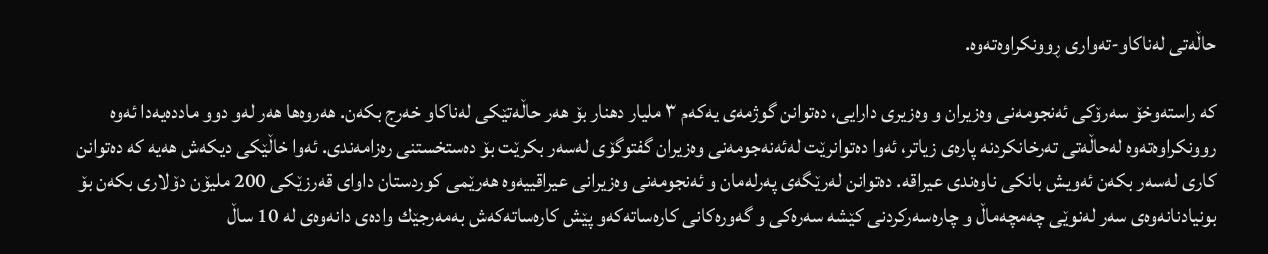حاڵەتی لەناکاو-تەواری ڕوونکراوەتەوە.

کە راستەوخۆ سەرۆکی ئەنجومەنی وەزیران و وەزیری دارایی، دەتوانن گوژمەی یەکەم ٣ ملیار دهنار بۆ هەر حاڵەتێکی لەناکاو خەرج بکەن. هەروەها هەر لەو دوو ماددەیەدا ئەوە روونکراوەتەوە لەحاڵەتی تەرخانکردنه پارەی زیاتر، ئەوا دەتوانرێت لەئه‌نەجومەنی وەزیران گفتوگۆی لەسەر بکرێت بۆ دەستخستنی رەزامەندی. ئه‌وا خاڵێكی دیكه‌ش هه‌یه‌ كه‌ ده‌توانن كاری له‌سه‌ر بكه‌ن ئه‌ویش بانكی ناوه‌ندی عیراقه‌. ده‌توانن له‌رێگه‌ی په‌رله‌مان و ئه‌نجومه‌نی وه‌زیرانی عیراقییه‌وه‌ هه‌رێمی كوردستان داوای قه‌رزێكی 200 ملیۆن دۆلاری بكه‌ن بۆ بونیادنانه‌وه‌ی سه‌ر له‌نوێی چه‌مچه‌ماڵ و چاره‌سه‌ركردنی كێشه‌ سه‌ره‌كی و گه‌وره‌كانی كاره‌ساته‌كه‌و پێش كاره‌ساته‌كه‌ش به‌مه‌رجێك واده‌ی دانه‌وه‌ی له‌ 10 ساڵ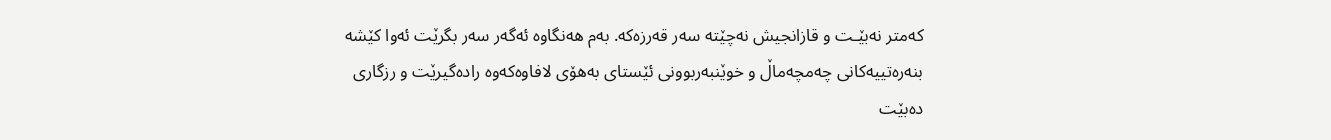كه‌متر نه‌بێـت و قازانجیش نه‌چێته‌ سه‌ر قه‌رزه‌كه‌. به‌م هه‌نگاوه‌ ئه‌گه‌ر سه‌ر بگرێت ئه‌وا كێشه‌ بنه‌ره‌تییه‌كانی چه‌مچه‌ماڵ و خوێنبه‌ربوونی ئێستای به‌هۆی لافاوه‌كه‌وه‌ راده‌گیرێت و رزگاری ده‌بێت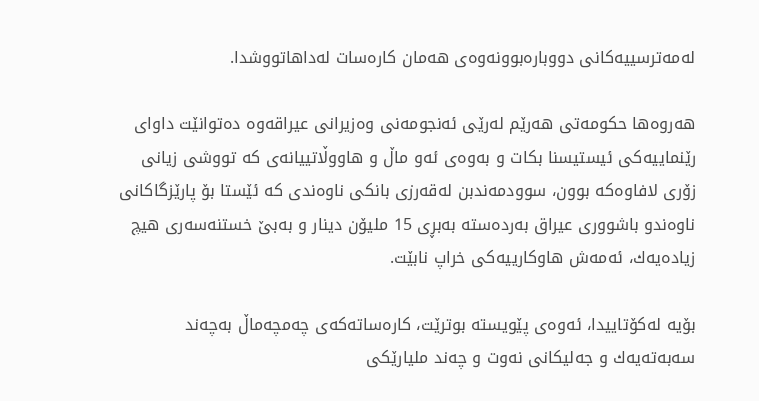له‌مه‌ترسییه‌كانی دووباره‌بوونه‌وه‌ی هه‌مان كاره‌سات له‌داهاتووشدا.

هه‌روه‌ها حكومه‌تی هه‌رێم له‌رێی ئه‌نجومه‌نی وه‌زیرانی عیراقه‌وه‌ ده‌توانێت داوای رێنماییه‌كی ئیستیسنا بكات و به‌وه‌ی ئه‌و ماڵ و هاووڵاتییانه‌ی كه‌ تووشی زیانی زۆری لافاوه‌كه‌ بوون، سوودمه‌ندبن له‌قه‌رزی بانكی ناوه‌ندی كه‌ ئێستا بۆ پارێزگاكانی ناوه‌ندو باشووری عیراق به‌رده‌سته‌ به‌بڕی 15 ملیۆن دینار و به‌بێ خستنه‌سه‌ری هیچ زیاده‌یه‌ك، ئه‌مه‌ش هاوكارییه‌كی خراپ نابێت.

بۆیه‌ له‌كۆتاییدا، ئه‌وه‌ی پێویسته‌ بوترێت، كاره‌ساته‌كه‌ی چه‌مچه‌ماڵ به‌چه‌ند سه‌به‌ته‌یه‌ك و جه‌لیكانی نه‌وت و چه‌ند ملیارێكی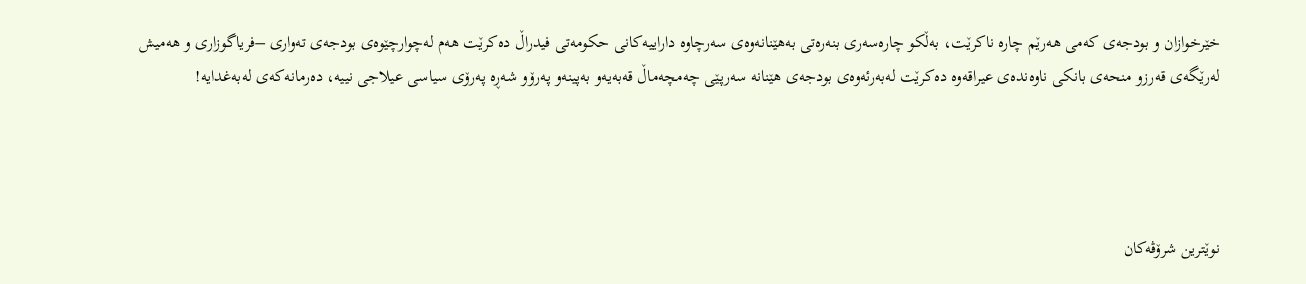خێرخوازان و بودجه‌ی كه‌می هه‌رێم چاره‌ ناكرێت، به‌ڵكو چاره‌سه‌ری بنه‌ره‌تی به‌هێنانه‌وه‌ی سه‌رچاوه‌ داراییه‌كانی حكومه‌تی فیدراڵ ده‌كرێت هه‌م له‌چوارچێوه‌ی بودجه‌ی ته‌واری –فریاگوزاری و هه‌میش له‌رێگه‌ی قه‌رزو منحه‌ی بانكی ناوه‌نده‌ی عیراقه‌وه‌ ده‌كرێت له‌به‌رئه‌وه‌ی بودجه‌ی هێنانه‌ سه‌رپێی چه‌مچه‌ماڵ قه‌به‌یه‌و به‌پینه‌و په‌رۆو شه‌ڕه‌ په‌رۆی سیاسی عیلاجی نییه‌، ده‌رمانه‌كه‌ی له‌به‌غدایه‌!




نوێترین شرۆڤەکان